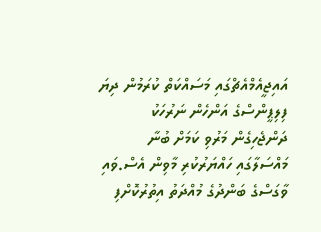އައިޖީއެމްއެޗްގައި މަސައްކަތް ކުރަމުން ދިޔަ ފިލިޕީންސްގެ އަންހެން ނަރުހަކު ދަންޖެހިގެން މަރުވި ކަމަށް ބުނާ މައްސަލާގައި ހައްޔަރުކުރި މާވިން އެސް.ވައި ވާގަސްގެ ބަންދުގެ މުއްދަތު އިތުރުކޮށްފި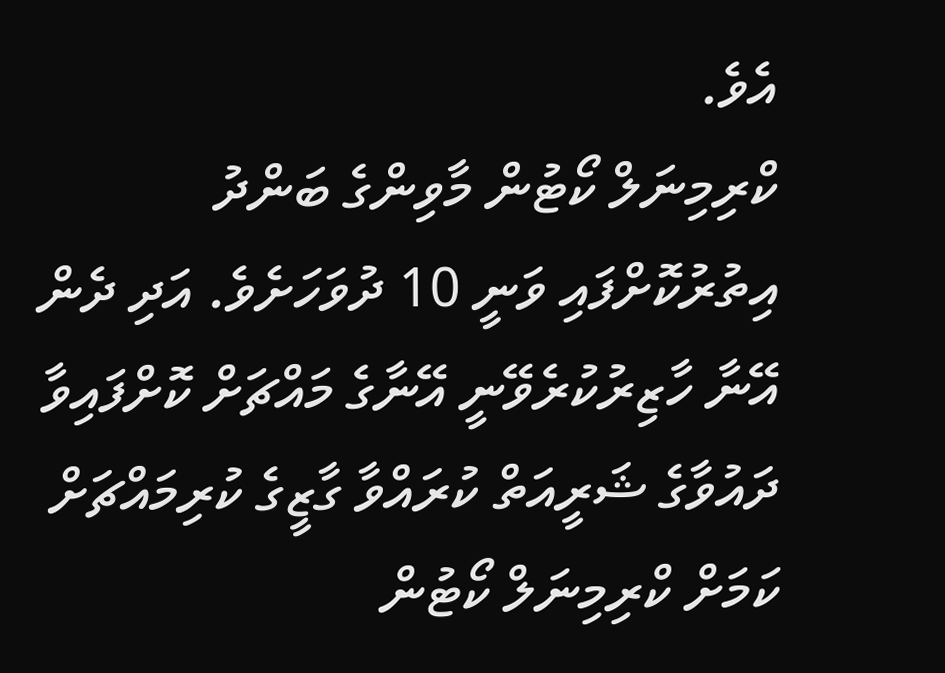އެވެ.
ކްރިމިނަލް ކޯޓުން މާވިންގެ ބަންދު އިތުރުކޮށްފައި ވަނީ 10 ދުވަހަށެވެ. އަދި ދެން އޭނާ ހާޒިރުކުރެވޭނީ އޭނާގެ މައްޗަށް ކޮށްފައިވާ ދައުވާގެ ޝަރީއަތް ކުރައްވާ ގާޒީގެ ކުރިމައްޗަށް ކަމަށް ކްރިމިނަލް ކޯޓުން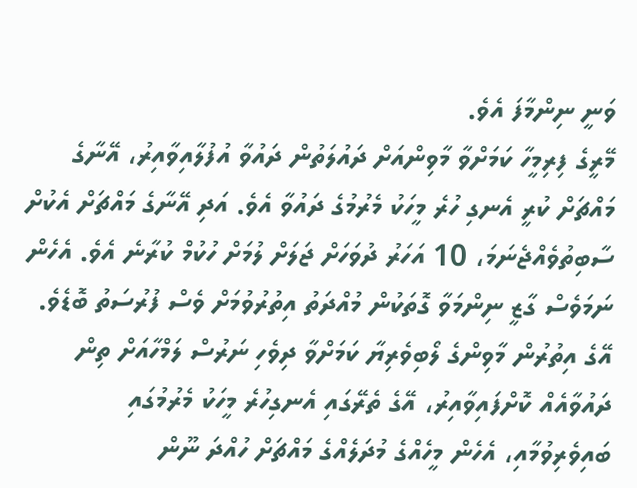ވަނީ ނިންމާފަ އެވެ.
މޭރީގެ ފިރިމީހާ ކަމަށްވާ މާވިންއަށް ދައުލަތުން ދައުވާ އުފުލާއިވާއިރު، އޭނާގެ މައްޗަށް ކުރީ އެނގި ހުރެ މީހަކު މެރުމުގެ ދައުވާ އެވެ. އަދި އޭނާގެ މައްޗަށް އެކުށް ސާބިތުވެއްޖެނަމަ، 10 އަހަރު ދުވަހަށް ޖަލަށް ލުމަށް ހުކުމް ކުރާނެ އެވެ. އެހެން ނަމަވެސް ގާޒީ ނިންމަވާ ގޮތަކުން މުއްދަތު އިތުރުވުމަށް ވެސް ފުރުސަތު ބޮޑެވެ.
އޭގެ އިތުރުން މާވިންގެ ލޯބިވެރިޔާ ކަމަށްވާ ދިވެހި ނަރުސް ލަމްހާއަށް ތިން ދައުވާއެއް ކޮށްފައިވާއިރު، އޭގެ ތެރޭގައި އެނގިހުރެ މީހަކު މެރުމުގައި ބައިވެރިވުމާއި، އެހެން މީހެއްގެ މުދަލެއްގެ މައްޗަށް ހުއްދަ ނޫން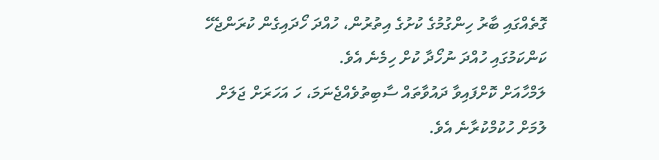ގޮތެއްގައި ބާރު ހިންގުމުގެ ކުށުގެ އިތުރުން، ހުއްދަ ހޯދައިގެން ކުރަންޖެހޭ ކަންކަމުގައި ހުއްދަ ނުހޯދާ ކުށް ހިމެނެ އެވެ.
ލަމްހާއަށް ކޮށްފައިވާ ދައުވާތައް ސާބިތުވެއްޖެނަމަ، ހަ އަހަރަށް ޖަލަށް ލުމަށް ހުކުމްކުރާނެ އެވެ.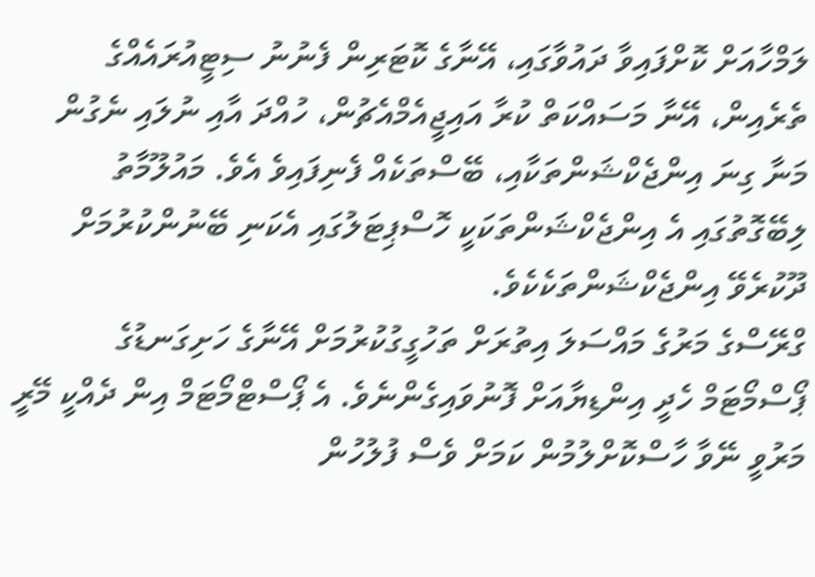ލަމްހާއަށް ކޮށްފައިވާ ދައުވާގައި، އޭނާގެ ކޮޓަރިން ފެނުނު ސިޓީއުރައެއްގެ ތެރެއިން، އޭނާ މަސައްކަތް ކުރާ އައިޖީއެމްއެޗުން، ހުއްދަ އާއި ނުލައި ނެގުން މަނާ ގިނަ އިންޖެކްޝަންތަކާއި، ބޭސްތަކެއް ފެނިފައިވެ އެވެ. މައުލޫމާތު ލިބޭގޮތުގައި އެ އިންޖެކްޝަންތަކަކީ ހޮސްޕިޓަލުގައި އެކަނި ބޭނުންކުރުމަށް ދޫކުރެވޭ އިންޖެކްޝަންތަކެކެވެ.
ގްރޭސްގެ މަރުގެ މައްސަލަ އިތުރަށް ތަހުގީގުކުރުމަށް އޭނާގެ ހަށިގަނޑުގެ ޕޯސްމޯޓަމް ހެދީ އިންޑިޔާއަށް ފޮނުވައިގެންނެވެ. އެ ޕޯސްޓްމޯޓަމް އިން ދެއްކީ މޭރީ މަރުވީ ނޭވާ ހާސްކޮށްލުމުން ކަމަށް ވެސް ފުލުހުން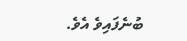ބުނެފައިވެ އެވެ.